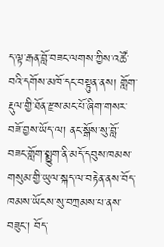ད་ལྟ་རྒན་བློ་བཟང་ལགས་ཀྱིས་འཚོ་བའི་དགོས་མཁོ་དང་བསྟུན་ནས། གློག་རྡུལ་གྱི་ཐོན་རྫས་མང་པོ་ཞིག་གསར་བཟོ་བྱས་ཡོད་ལ། ནང་སྒོས་སུ་བློ་བཟང་གློག་སྨྱུག་ནི་མདོ་དབུས་ཁམས་གསུམ་གྱི་ཡུལ་སྐད་ལ་བརྟེན་ནས་བོད་ཁམས་ཡོངས་སུ་བཀྲམས་པ་ནས་བཟུང་། བོད་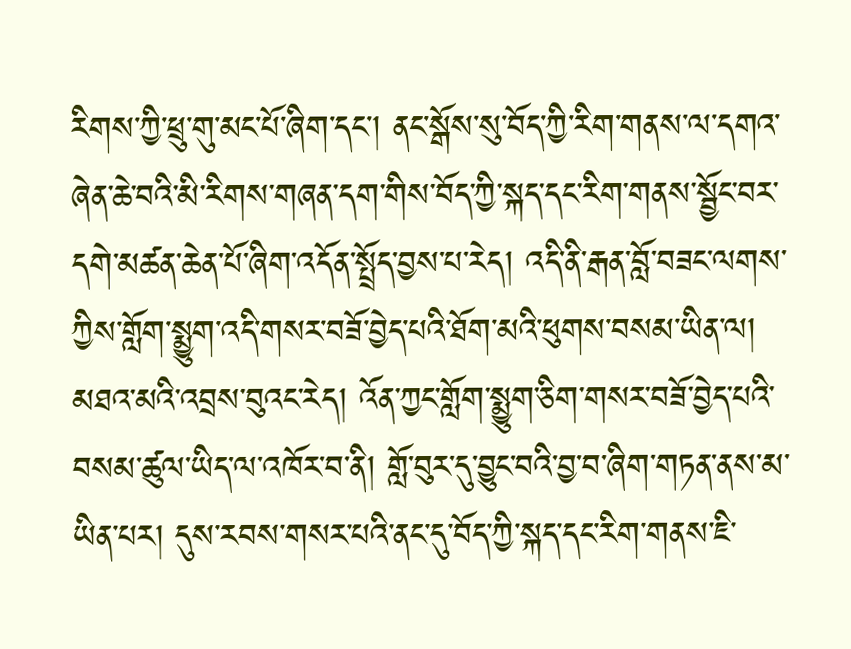རིགས་ཀྱི་ཕྲུ་གུ་མང་པོ་ཞིག་དང་། ནང་སྒོས་སུ་བོད་ཀྱི་རིག་གནས་ལ་དགའ་ཞེན་ཆེ་བའི་མི་རིགས་གཞན་དག་གིས་བོད་ཀྱི་སྐད་དང་རིག་གནས་སྦྱོང་བར་དགེ་མཚན་ཆེན་པོ་ཞིག་འདོན་སྤྲོད་བྱས་པ་རེད། འདི་ནི་རྒན་བློ་བཟང་ལགས་ཀྱིས་གློག་སྨྱུག་འདི་གསར་བཟོ་བྱེད་པའི་ཐོག་མའི་ཕུགས་བསམ་ཡིན་ལ། མཐའ་མའི་འབྲས་བུའང་རེད། འོན་ཀྱང་གློག་སྨྱུག་ཅིག་གསར་བཟོ་བྱེད་པའི་བསམ་ཚུལ་ཡིད་ལ་འཁོར་བ་ནི། གློ་བུར་དུ་བྱུང་བའི་བྱ་བ་ཞིག་གཏན་ནས་མ་ཡིན་པར། དུས་རབས་གསར་པའི་ནང་དུ་བོད་ཀྱི་སྐད་དང་རིག་གནས་ཇི་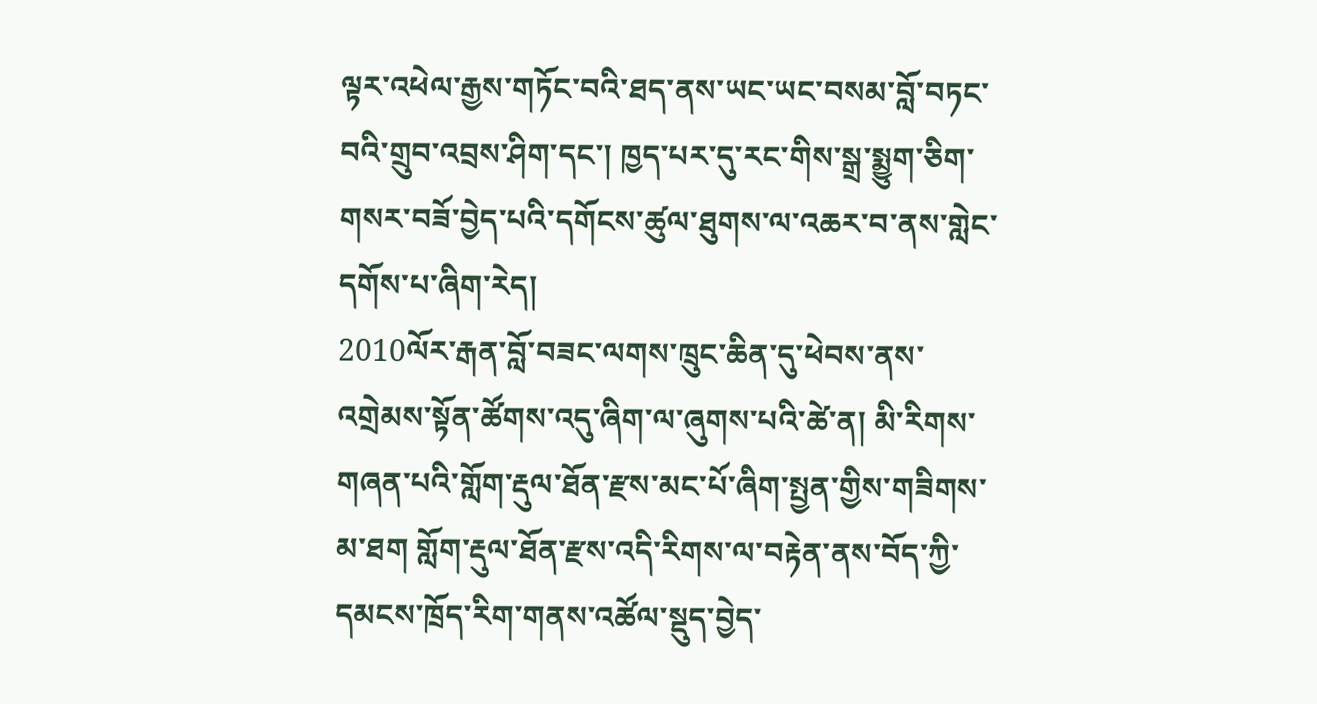ལྟར་འཕེལ་རྒྱས་གཏོང་བའི་ཐད་ནས་ཡང་ཡང་བསམ་བློ་བཏང་བའི་གྲུབ་འབྲས་ཤིག་དང་། ཁྱད་པར་དུ་རང་གིས་སྒྲ་སྨྱུག་ཅིག་གསར་བཟོ་བྱེད་པའི་དགོངས་ཚུལ་ཐུགས་ལ་འཆར་བ་ནས་གླེང་དགོས་པ་ཞིག་རེད།
2010ལོར་རྒན་བློ་བཟང་ལགས་ཁྲུང་ཆིན་དུ་ཕེབས་ནས་འགྲེམས་སྟོན་ཚོགས་འདུ་ཞིག་ལ་ཞུགས་པའི་ཚེ་ན། མི་རིགས་གཞན་པའི་གློག་རྡུལ་ཐོན་རྫས་མང་པོ་ཞིག་སྤྱན་གྱིས་གཟིགས་མ་ཐག གློག་རྡུལ་ཐོན་རྫས་འདི་རིགས་ལ་བརྟེན་ནས་བོད་ཀྱི་དམངས་ཁྲོད་རིག་གནས་འཚོལ་སྡུད་བྱེད་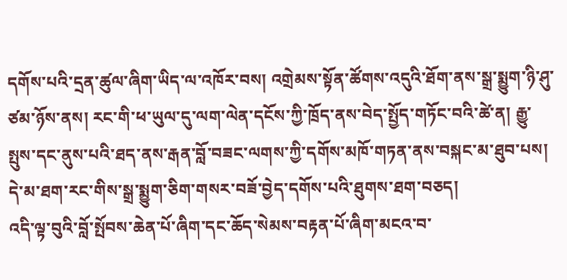དགོས་པའི་དྲན་ཚུལ་ཞིག་ཡིད་ལ་འཁོར་བས། འགྲེམས་སྟོན་ཚོགས་འདུའི་ཐོག་ནས་སྒྲ་སྨྱུག་ཉི་ཤུ་ཙམ་ཉོས་ནས། རང་གི་ཕ་ཡུལ་དུ་ལག་ལེན་དངོས་ཀྱི་ཁྲོད་ནས་བེད་སྤྱོད་གཏོང་བའི་ཚེ་ན། རྒྱུ་སྤུས་དང་ནུས་པའི་ཐད་ནས་རྒན་བློ་བཟང་ལགས་ཀྱི་དགོས་མཁོ་གཏན་ནས་བསྐང་མ་ཐུབ་པས། དེ་མ་ཐག་རང་གིས་སྒྲ་སྨྱུག་ཅིག་གསར་བཟོ་བྱེད་དགོས་པའི་ཐུགས་ཐག་བཅད།
འདི་ལྟ་བུའི་བློ་སྤོབས་ཆེན་པོ་ཞིག་དང་ཆོད་སེམས་བརྟན་པོ་ཞིག་མངའ་བ་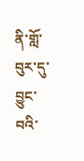ནི་གློ་བུར་དུ་བྱུང་བའི་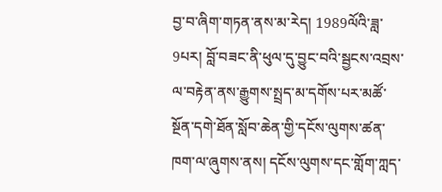བྱ་བ་ཞིག་གཏན་ནས་མ་རེད། 1989ལོའི་ཟླ་9པར། བློ་བཟང་ནི་ཕུལ་དུ་བྱུང་བའི་སྦྱངས་འབྲས་ལ་བརྟེན་ནས་རྒྱུགས་སྤྲད་མ་དགོས་པར་མཚོ་སྔོན་དགེ་ཐོན་སློབ་ཆེན་གྱི་དངོས་ལུགས་ཚན་ཁག་ལ་ཞུགས་ནས། དངོས་ལུགས་དང་གློག་ཀླད་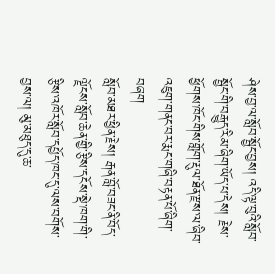ཤེས་བྱ་ལ་སློབ་སྦྱོང་བྱས། འདི་ལྟ་བུའི་སློབ་སྦྱོང་གི་བརྒྱུད་རིམ་ཞིག་ཡོད་པ་དེས། རྗེས་ཕྱོགས་ཁོང་གིས་གློག་རྡུལ་ཐོན་རྫས་ལ་ཞིབ་འཇུག་གནང་བར་རྨང་གཞི་བརྟན་པོ་ཞིག་བཞག
སློབ་མཐར་ཕྱིན་རྗེས། རྒན་བློ་བཟང་ནི་བོད་ལྗོངས་སློབ་ཆེན་གྱི་རྩིས་དངོས་སྡེ་ཁག་གི་རྩིས་འཁོར་སློབ་དཔྱོད་ཁང་དུ་ལས་བགོས་བྱས་ལ། མུ་མཐུད་དུ་ཆ་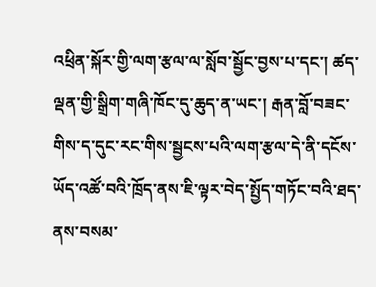འཕྲིན་སྐོར་གྱི་ལག་རྩལ་ལ་སློབ་སྦྱོང་བྱས་པ་དང་། ཚད་ལྡན་གྱི་སྒྲིག་གཞི་ཁོང་དུ་ཆུད་ན་ཡང་། རྒན་བློ་བཟང་གིས་ད་དུང་རང་གིས་སྦྱངས་པའི་ལག་རྩལ་དེ་ནི་དངོས་ཡོད་འཚོ་བའི་ཁྲོད་ནས་ཇི་ལྟར་བེད་སྤྱོད་གཏོང་བའི་ཐད་ནས་བསམ་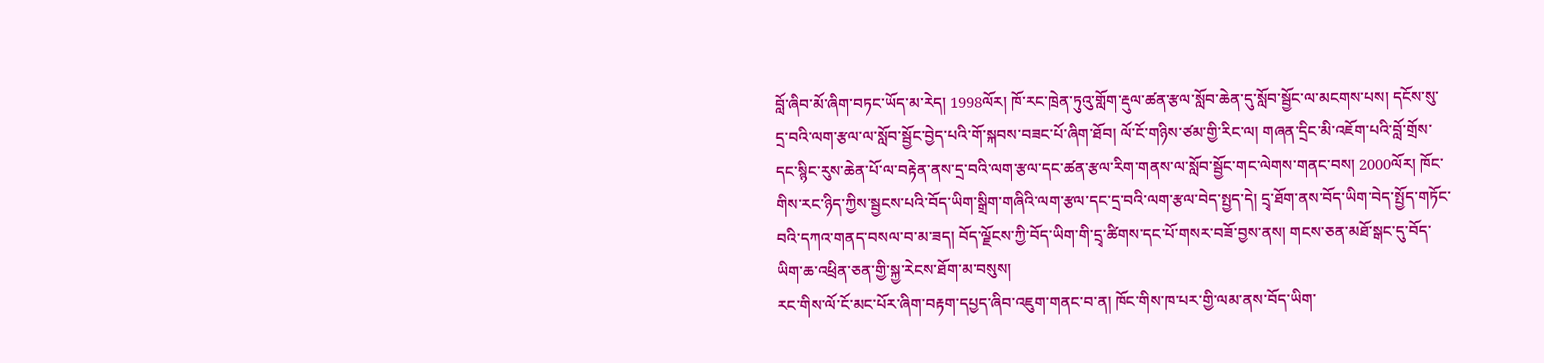བློ་ཞིབ་མོ་ཞིག་བཏང་ཡོད་མ་རེད། 1998ལོར། ཁོ་རང་ཁྲེན་ཏུའུ་གློག་རྡུལ་ཚན་རྩལ་སློབ་ཆེན་དུ་སློབ་སྦྱོང་ལ་མངགས་པས། དངོས་སུ་དྲ་བའི་ལག་རྩལ་ལ་སློབ་སྦྱོང་བྱེད་པའི་གོ་སྐབས་བཟང་པོ་ཞིག་ཐོབ། ལོ་ངོ་གཉིས་ཙམ་གྱི་རིང་ལ། གཞན་དྲིང་མི་འཇོག་པའི་བློ་གྲོས་དང་སྙིང་རུས་ཆེན་པོ་ལ་བརྟེན་ནས་དྲ་བའི་ལག་རྩལ་དང་ཚན་རྩལ་རིག་གནས་ལ་སློབ་སྦྱོང་གང་ལེགས་གནང་བས། 2000ལོར། ཁོང་གིས་རང་ཉིད་ཀྱིས་སྦྱངས་པའི་བོད་ཡིག་སྒྲིག་གཞིའི་ལག་རྩལ་དང་དྲ་བའི་ལག་རྩལ་བེད་སྤྱད་དེ། དྲྭ་ཐོག་ནས་བོད་ཡིག་བེད་སྤྱོད་གཏོང་བའི་དཀའ་གནད་བསལ་བ་མ་ཟད། བོད་ལྗོངས་ཀྱི་བོད་ཡིག་གི་དྲྭ་ཚིགས་དང་པོ་གསར་བཟོ་བྱས་ནས། གངས་ཅན་མཐོ་སྒང་དུ་བོད་ཡིག་ཆ་འཕྲིན་ཅན་གྱི་སྐྱ་རེངས་ཐོག་མ་བསུས།
རང་གིས་ལོ་ངོ་མང་པོར་ཞིག་བརྟག་དཔྱད་ཞིབ་འཇུག་གནང་བ་ན། ཁོང་གིས་ཁ་པར་གྱི་ལམ་ནས་བོད་ཡིག་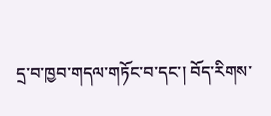དྲ་བ་ཁྱབ་གདལ་གཏོང་བ་དང་། བོད་རིགས་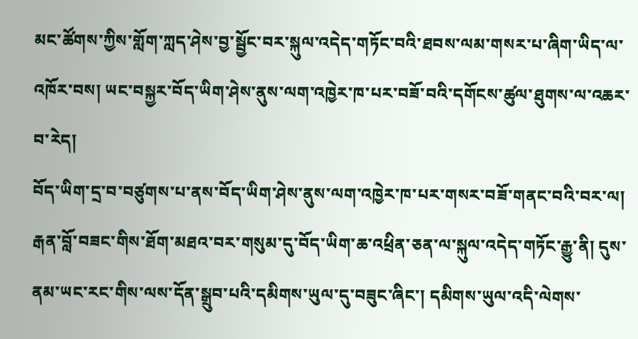མང་ཚོགས་ཀྱིས་གློག་ཀླད་ཤེས་བྱ་སྦྱོང་བར་སྐུལ་འདེད་གཏོང་བའི་ཐབས་ལམ་གསར་པ་ཞིག་ཡིད་ལ་འཁོར་བས། ཡང་བསྐྱར་བོད་ཡིག་ཤེས་ནུས་ལག་འཁྱེར་ཁ་པར་བཟོ་བའི་དགོངས་ཚུལ་ཐུགས་ལ་འཆར་བ་རེད།
བོད་ཡིག་དྲ་བ་བཙུགས་པ་ནས་བོད་ཡིག་ཤེས་ནུས་ལག་འཁྱེར་ཁ་པར་གསར་བཟོ་གནང་བའི་བར་ལ། རྒན་བློ་བཟང་གིས་ཐོག་མཐའ་བར་གསུམ་དུ་བོད་ཡིག་ཆ་འཕྲིན་ཅན་ལ་སྐུལ་འདེད་གཏོང་རྒྱུ་ནི། དུས་ནམ་ཡང་རང་གིས་ལས་དོན་སྒྲུབ་པའི་དམིགས་ཡུལ་དུ་བཟུང་ཞིང་། དམིགས་ཡུལ་འདི་ལེགས་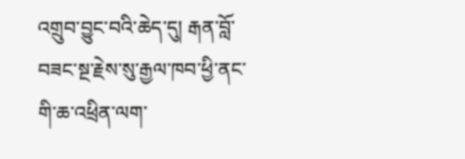འགྲུབ་བྱུང་བའི་ཆེད་དུ། རྒན་བློ་བཟང་སྔ་རྗེས་སུ་རྒྱལ་ཁབ་ཕྱི་ནང་གི་ཆ་འཕྲིན་ལག་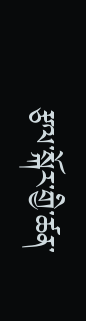རྩལ་སྐོར་གྱི་ཚན་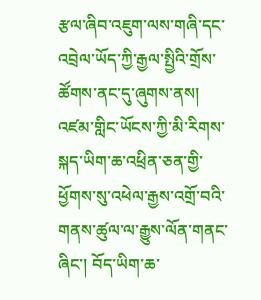རྩལ་ཞིབ་འཇུག་ལས་གཞི་དང་འབྲེལ་ཡོད་ཀྱི་རྒྱལ་སྤྱིའི་གྲོས་ཚོགས་ནང་དུ་ཞུགས་ནས། འཛམ་གླིང་ཡོངས་ཀྱི་མི་རིགས་སྐད་ཡིག་ཆ་འཕྲིན་ཅན་གྱི་ཕྱོགས་སུ་འཕེལ་རྒྱས་འགྲོ་བའི་གནས་ཚུལ་ལ་རྒྱུས་ལོན་གནང་ཞིང་། བོད་ཡིག་ཆ་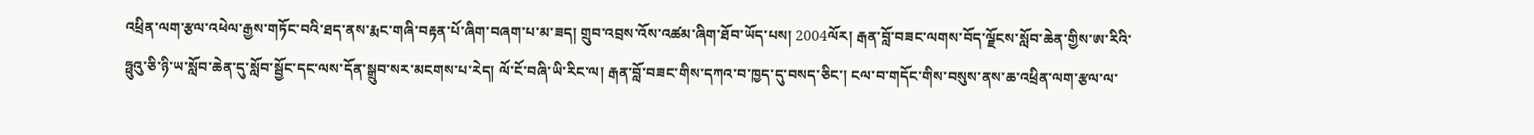འཕྲིན་ལག་རྩལ་འཕེལ་རྒྱས་གཏོང་བའི་ཐད་ནས་རྨང་གཞི་བརྟན་པོ་ཞིག་བཞག་པ་མ་ཟད། གྲུབ་འབྲས་འོས་འཚམ་ཞིག་ཐོབ་ཡོད་པས། 2004ལོར། རྒན་བློ་བཟང་ལགས་བོད་ལྗོངས་སློབ་ཆེན་གྱིས་ཨ་རིའི་ཧྥུའུ་ཅི་ཉི་ཡ་སློབ་ཆེན་དུ་སློབ་སྦྱོང་དང་ལས་དོན་སྒྲུབ་སར་མངགས་པ་རེད། ལོ་ངོ་བཞི་ཡི་རིང་ལ། རྒན་བློ་བཟང་གིས་དཀའ་བ་ཁྱད་དུ་བསད་ཅིང་། ངལ་བ་གདོང་གིས་བསུས་ནས་ཆ་འཕྲིན་ལག་རྩལ་ལ་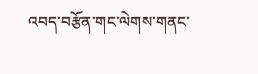འབད་བརྩོན་གང་ལེགས་གནང་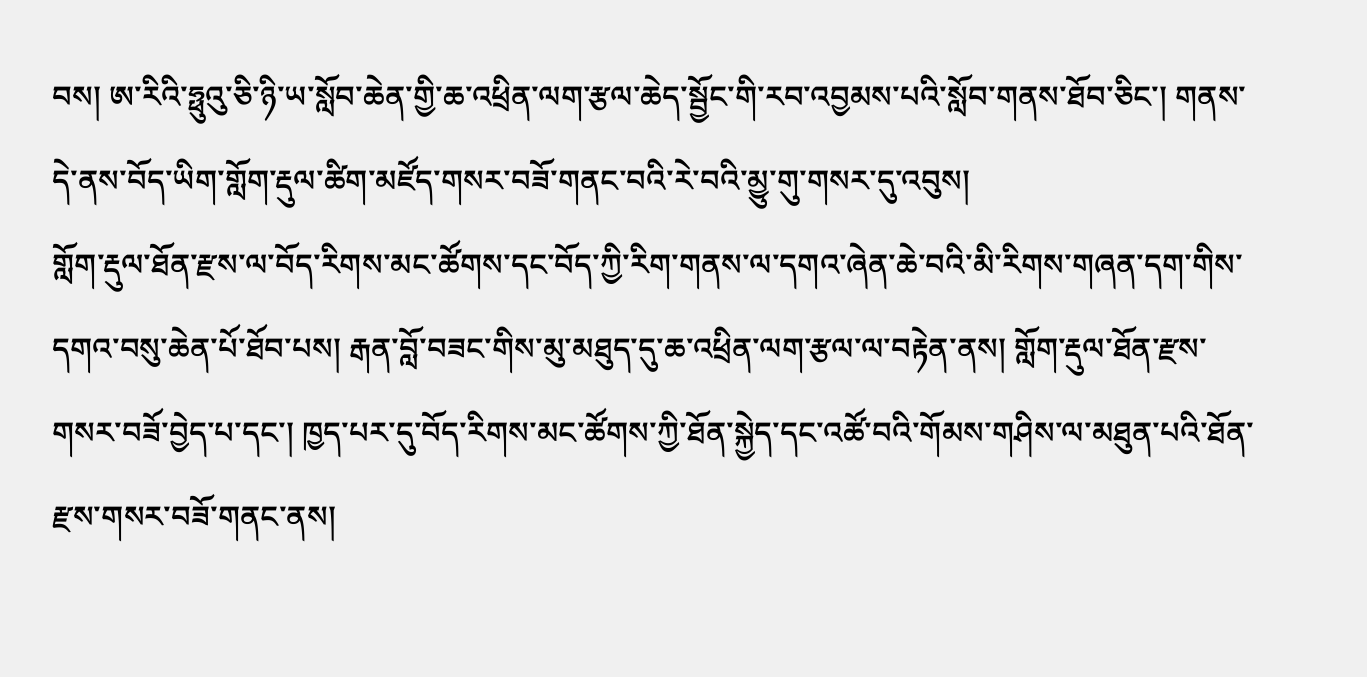བས། ཨ་རིའི་ཧྥུའུ་ཅི་ཉི་ཡ་སློབ་ཆེན་གྱི་ཆ་འཕྲིན་ལག་རྩལ་ཆེད་སྦྱོང་གི་རབ་འབྱམས་པའི་སློབ་གནས་ཐོབ་ཅིང་། གནས་དེ་ནས་བོད་ཡིག་གློག་རྡུལ་ཚིག་མཛོད་གསར་བཟོ་གནང་བའི་རེ་བའི་མྱུ་གུ་གསར་དུ་འབུས།
གློག་རྡུལ་ཐོན་རྫས་ལ་བོད་རིགས་མང་ཚོགས་དང་བོད་ཀྱི་རིག་གནས་ལ་དགའ་ཞེན་ཆེ་བའི་མི་རིགས་གཞན་དག་གིས་དགའ་བསུ་ཆེན་པོ་ཐོབ་པས། རྒན་བློ་བཟང་གིས་མུ་མཐུད་དུ་ཆ་འཕྲིན་ལག་རྩལ་ལ་བརྟེན་ནས། གློག་རྡུལ་ཐོན་རྫས་གསར་བཟོ་བྱེད་པ་དང་། ཁྱད་པར་དུ་བོད་རིགས་མང་ཚོགས་ཀྱི་ཐོན་སྐྱེད་དང་འཚོ་བའི་གོམས་གཤིས་ལ་མཐུན་པའི་ཐོན་རྫས་གསར་བཟོ་གནང་ནས།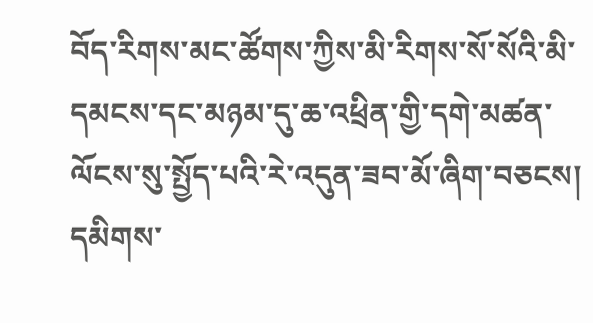བོད་རིགས་མང་ཚོགས་ཀྱིས་མི་རིགས་སོ་སོའི་མི་དམངས་དང་མཉམ་དུ་ཆ་འཕྲིན་གྱི་དགེ་མཚན་ལོངས་སུ་སྤྱོད་པའི་རེ་འདུན་ཟབ་མོ་ཞིག་བཅངས། དམིགས་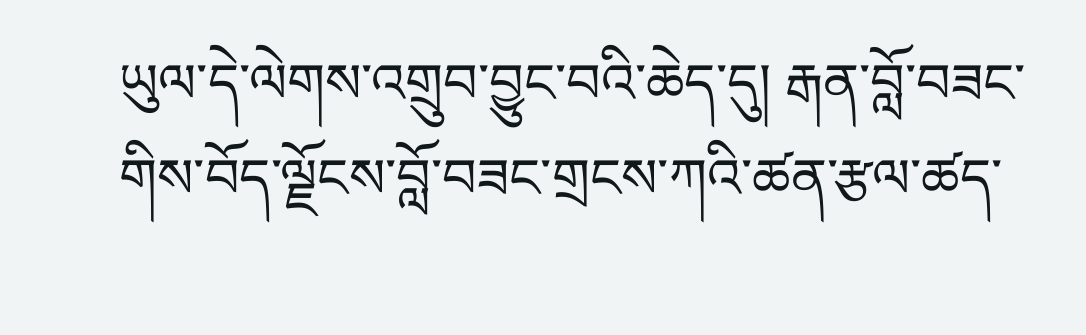ཡུལ་དེ་ལེགས་འགྲུབ་བྱུང་བའི་ཆེད་དུ། རྒན་བློ་བཟང་གིས་བོད་ལྗོངས་བློ་བཟང་གྲངས་ཀའི་ཚན་རྩལ་ཚད་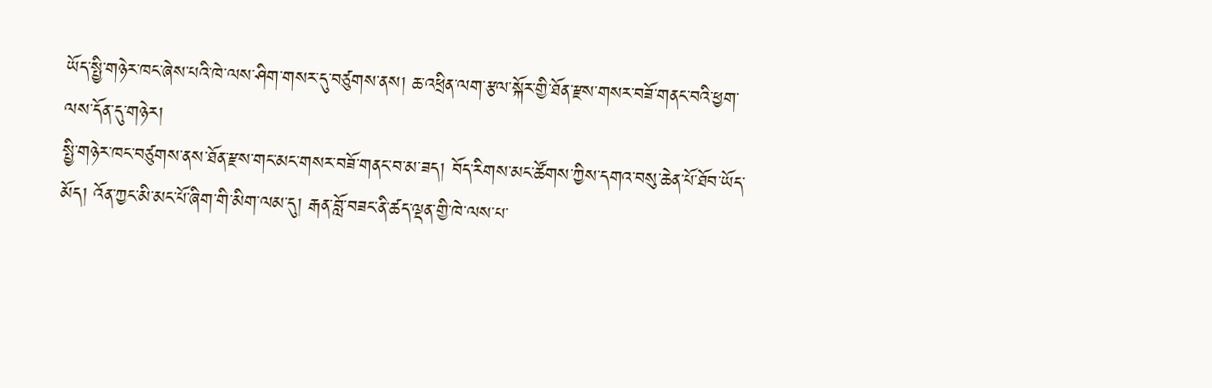ཡོད་སྤྱི་གཉེར་ཁང་ཞེས་པའི་ཁེ་ལས་ཤིག་གསར་དུ་བཙུགས་ནས། ཆ་འཕྲིན་ལག་རྩལ་སྐོར་གྱི་ཐོན་རྫས་གསར་བཟོ་གནང་བའི་ཕྱག་ལས་དོན་དུ་གཉེར།
སྤྱི་གཉེར་ཁང་བཙུགས་ནས་ཐོན་རྫས་གང་མང་གསར་བཟོ་གནང་བ་མ་ཟད། བོད་རིགས་མང་ཚོགས་ཀྱིས་དགའ་བསུ་ཆེན་པོ་ཐོབ་ཡོད་མོད། འོན་ཀྱང་མི་མང་པོ་ཞིག་གི་མིག་ལམ་དུ། རྒན་བློ་བཟང་ནི་ཚད་ལྡན་གྱི་ཁེ་ལས་པ་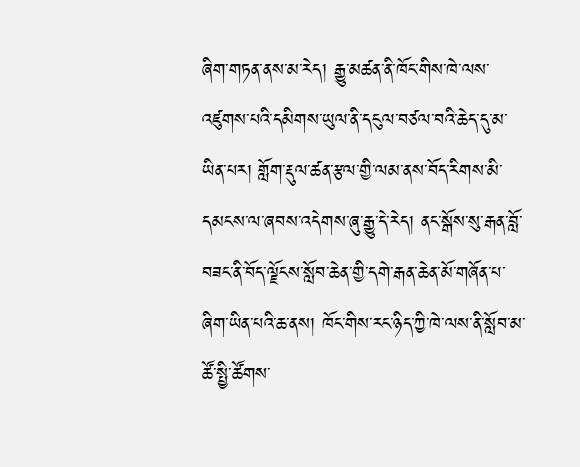ཞིག་གཏན་ནས་མ་རེད། རྒྱུ་མཚན་ནི་ཁོང་གིས་ཁེ་ལས་འཛུགས་པའི་དམིགས་ཡུལ་ནི་དངུལ་བཙལ་བའི་ཆེད་དུ་མ་ཡིན་པར། གློག་རྡུལ་ཚན་རྩལ་གྱི་ལམ་ནས་བོད་རིགས་མི་དམངས་ལ་ཞབས་འདེགས་ཞུ་རྒྱུ་དེ་རེད། ནང་སྒོས་སུ་རྒན་བློ་བཟང་ནི་བོད་ལྗོངས་སློབ་ཆེན་གྱི་དགེ་རྒན་ཆེན་མོ་གཞོན་པ་ཞིག་ཡིན་པའི་ཆ་ནས། ཁོང་གིས་རང་ཉིད་ཀྱི་ཁེ་ལས་ནི་སློབ་མ་ཚོ་སྤྱི་ཚོགས་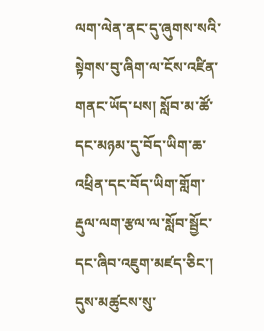ལག་ལེན་ནང་དུ་ཞུགས་སའི་སྟེགས་བུ་ཞིག་ལ་ངོས་འཛིན་གནང་ཡོད་པས། སློབ་མ་ཚོ་དང་མཉམ་དུ་བོད་ཡིག་ཆ་འཕྲིན་དང་བོད་ཡིག་གློག་རྡུལ་ལག་རྩལ་ལ་སློབ་སྦྱོང་དང་ཞིབ་འཇུག་མཛད་ཅིང་། དུས་མཚུངས་སུ་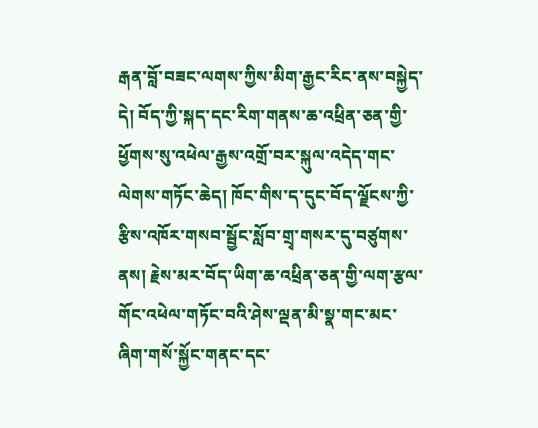རྒན་བློ་བཟང་ལགས་ཀྱིས་མིག་རྒྱང་རིང་ནས་བསྐྱེད་དེ། བོད་ཀྱི་སྐད་དང་རིག་གནས་ཆ་འཕྲིན་ཅན་གྱི་ཕྱོགས་སུ་འཕེལ་རྒྱས་འགྲོ་བར་སྐུལ་འདེད་གང་ལེགས་གཏོང་ཆེད། ཁོང་གིས་ད་དུང་བོད་ལྗོངས་ཀྱི་རྩིས་འཁོར་གསབ་སྦྱོང་སློབ་གྲྭ་གསར་དུ་བཙུགས་ནས། རྗེས་མར་བོད་ཡིག་ཆ་འཕྲིན་ཅན་གྱི་ལག་རྩལ་གོང་འཕེལ་གཏོང་བའི་ཤེས་ལྡན་མི་སྣ་གང་མང་ཞིག་གསོ་སྐྱོང་གནང་དང་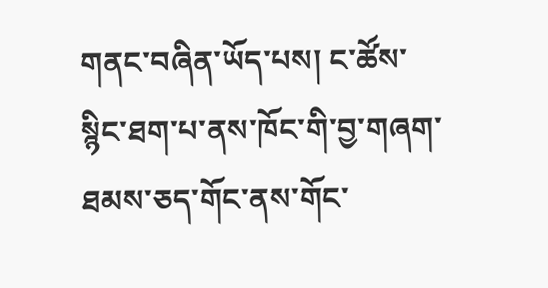གནང་བཞིན་ཡོད་པས། ང་ཚོས་སྙིང་ཐག་པ་ནས་ཁོང་གི་བྱ་གཞག་ཐམས་ཅད་གོང་ནས་གོང་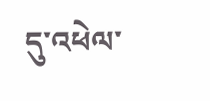དུ་འཕེལ་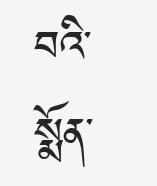བའི་སྨོན་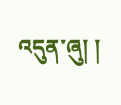འདུན་ཞུ། །